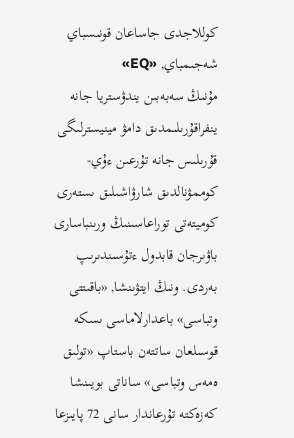كوللاجدى جاساعان قونىسباي شەجىمباي, «EQ»
مۇنىڭ سەبەبىن يندۋستريا جانە ينفراقۇرىلىمدىق دامۋ مينيسترلىگى قۇرىلىس جانە تۇرعىن ءۇي-كوممۋنالدىق شارۋاشىلىق ىستەرى كوميتەتى توراعاسىنىڭ ورىنباسارى باۋىرجان قابدول ءتۇسىندىرىپ بەردى. ونىڭ ايتۋىنشا, «باقىتتى وتباسى» باعدارلاماسى ىسكە قوسىلعان ساتتەن باستاپ «تولىق ەمەس وتباسى» ساناتى بويىنشا كەزەكتە تۇرعاندار سانى 72 پايىزعا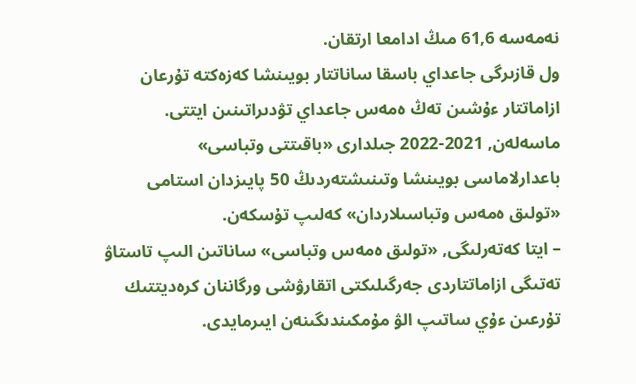نەمەسە 61,6 مىڭ ادامعا ارتقان.
ول قازىرگى جاعداي باسقا ساناتتار بويىنشا كەزەكتە تۇرعان ازاماتتار ءۇشىن تەڭ ەمەس جاعداي تۋدىراتىنىن ايتتى. ماسەلەن, 2021-2022 جىلدارى «باقىتتى وتباسى» باعدارلاماسى بويىنشا وتىنىشتەردىڭ 50 پايىزدان استامى «تولىق ەمەس وتباسىلاردان» كەلىپ تۇسكەن.
– ايتا كەتەرلىگى, «تولىق ەمەس وتباسى» ساناتىن الىپ تاستاۋ تەتىگى ازاماتتاردى جەرگىلىكتى اتقارۋشى ورگاننان كرەديتتىك تۇرعىن ءۇي ساتىپ الۋ مۇمكىندىگىنەن ايىرمايدى.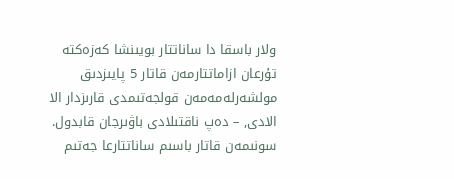ولار باسقا دا ساناتتار بويىنشا كەزەكتە تۇرعان ازاماتتارمەن قاتار 5 پايىزدىق مولشەرلەمەمەن قولجەتىمدى قارىزدار الا الادى, – دەپ ناقتىلادى باۋىرجان قابدول.
سونىمەن قاتار باسىم ساناتتارعا جەتىم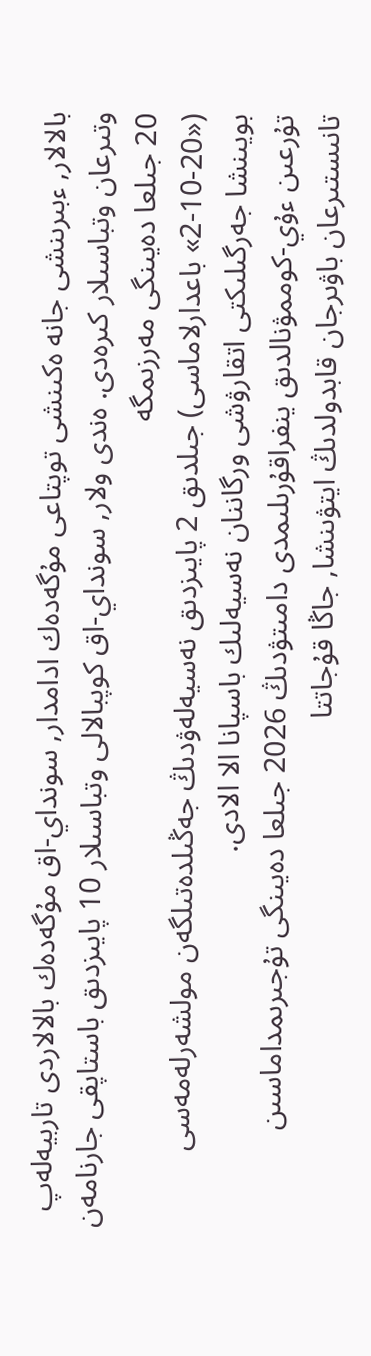بالالار, ءبىرىنشى جانە ەكىنشى توپتاعى مۇگەدەك ادامدار, سونداي-اق مۇگەدەك بالالاردى تاربيەلەپ وتىرعان وتباسىلار كىرەدى. ەندى ولار, سونداي-اق كوپبالالى وتباسىلار 10 پايىزدىق باستاپقى جارنامەن 20 جىلعا دەيىنگى مەرزىمگە
(«2-10-20» باعدارلاماسى) جىلدىق 2 پايىزدىق نەسيەلەۋدىڭ جەڭىلدەتىلگەن مولشەرلەمەسى بويىنشا جەرگىلىكتى اتقارۋشى ورگاننان نەسيەلىك باسپانا الا الادى.
تۇرعىن ءۇي-كوممۋنالدىق ينفراقۇرىلىمدى دامىتۋدىڭ 2026 جىلعا دەيىنگى تۇجىرىمداماسىن تانىستىرعان باۋىرجان قابدولدىڭ ايتۋىنشا, جاڭا قۇجاتتا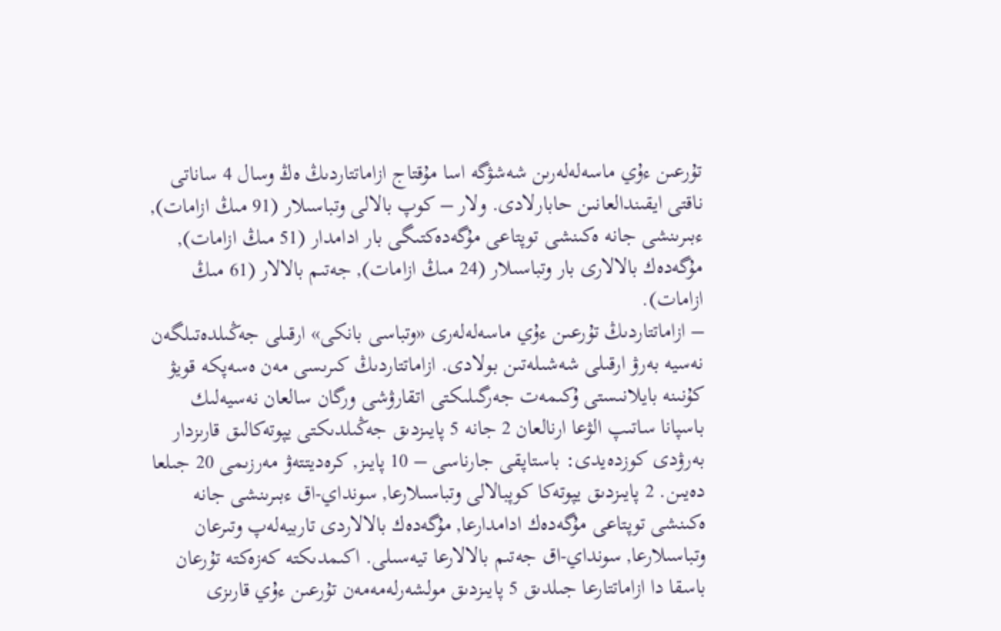تۇرعىن ءۇي ماسەلەلەرىن شەشۋگە اسا مۇقتاج ازاماتتاردىڭ ەڭ وسال 4 ساناتى ناقتى ايقىندالعانىن حابارلادى. ولار – كوپ بالالى وتباسىلار (91 مىڭ ازامات), ءبىرىنشى جانە ەكىنشى توپتاعى مۇگەدەكتىگى بار ادامدار (51 مىڭ ازامات), مۇگەدەك بالالارى بار وتباسىلار (24 مىڭ ازامات), جەتىم بالالار (61 مىڭ ازامات).
– ازاماتتاردىڭ تۇرعىن ءۇي ماسەلەلەرى «وتباسى بانكى» ارقىلى جەڭىلدەتىلگەن نەسيە بەرۋ ارقىلى شەشىلەتىن بولادى. ازاماتتاردىڭ كىرىسى مەن ەسەپكە قويۋ كۇنىنە بايلانىستى ۇكىمەت جەرگىلىكتى اتقارۋشى ورگان سالعان نەسيەلىك باسپانا ساتىپ الۋعا ارنالعان 2 جانە 5 پايىزدىق جەڭىلدىكتى يپوتەكالىق قارىزدار بەرۋدى كوزدەيدى: باستاپقى جارناسى – 10 پايىز, كرەديتتەۋ مەرزىمى 20 جىلعا دەيىن. 2 پايىزدىق يپوتەكا كوپبالالى وتباسىلارعا, سونداي-اق ءبىرىنشى جانە ەكىنشى توپتاعى مۇگەدەك ادامدارعا, مۇگەدەك بالالاردى تاربيەلەپ وتىرعان وتباسىلارعا, سونداي-اق جەتىم بالالارعا تيەسىلى. اكىمدىكتە كەزەكتە تۇرعان باسقا دا ازاماتتارعا جىلدىق 5 پايىزدىق مولشەرلەمەمەن تۇرعىن ءۇي قارىزى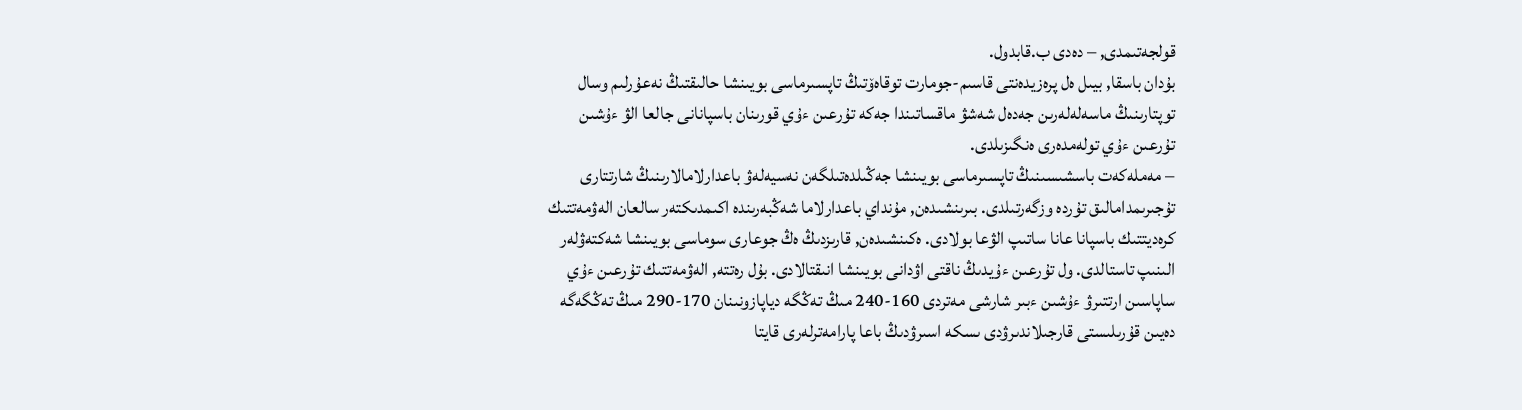قولجەتىمدى, – دەدى ب.قابدول.
بۇدان باسقا, بيىل ەل پرەزيدەنتى قاسىم-جومارت توقاەۆتىڭ تاپسىرماسى بويىنشا حالىقتىڭ نەعۇرلىم وسال توپتارىنىڭ ماسەلەلەرىن جەدەل شەشۋ ماقساتىندا جەكە تۇرعىن ءۇي قورىنان باسپانانى جالعا الۋ ءۇشىن تۇرعىن ءۇي تولەمدەرى ەنگىزىلدى.
– مەملەكەت باسشىسىنىڭ تاپسىرماسى بويىنشا جەڭىلدەتىلگەن نەسيەلەۋ باعدارلامالارىنىڭ شارتتارى تۇجىرىمدامالىق تۇردە وزگەرتىلدى. بىرىنشىدەن, مۇنداي باعدارلاما شەڭبەرىندە اكىمدىكتەر سالعان الەۋمەتتىك كرەديتتىك باسپانا عانا ساتىپ الۋعا بولادى. ەكىنشىدەن, قارىزدىڭ ەڭ جوعارى سوماسى بويىنشا شەكتەۋلەر الىنىپ تاستالدى. ول تۇرعىن ءۇيدىڭ ناقتى اۋدانى بويىنشا انىقتالادى. بۇل رەتتە, الەۋمەتتىك تۇرعىن ءۇي ساپاسىن ارتتىرۋ ءۇشىن ءبىر شارشى مەتردى 160-240 مىڭ تەڭگە دياپازونىنان 170-290 مىڭ تەڭگەگە دەيىن قۇرىلىستى قارجىلاندىرۋدى ىسكە اسىرۋدىڭ باعا پارامەترلەرى قايتا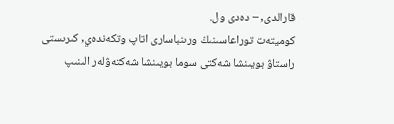قارالدى, – دەدى ول.
كوميتەت توراعاسىنىڭ ورىنباسارى اتاپ وتكەندەي, كىرىستى راستاۋ بويىنشا شەكتى سوما بويىنشا شەكتەۋلەر الىنىپ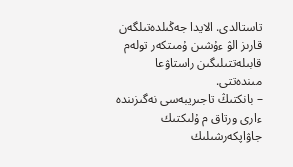تاستالدى. الايدا جەڭىلدەتىلگەن قارىز الۋ ءۇشىن ۇمىتكەر تولەم قابىلەتتىلىگىن راستاۋعا مىندەتتى.
– بانكتىڭ تاجىريبەسى نەگىزىندە ءارى ورتاق م ۇلىكتىك جاۋاپكەرشىلىك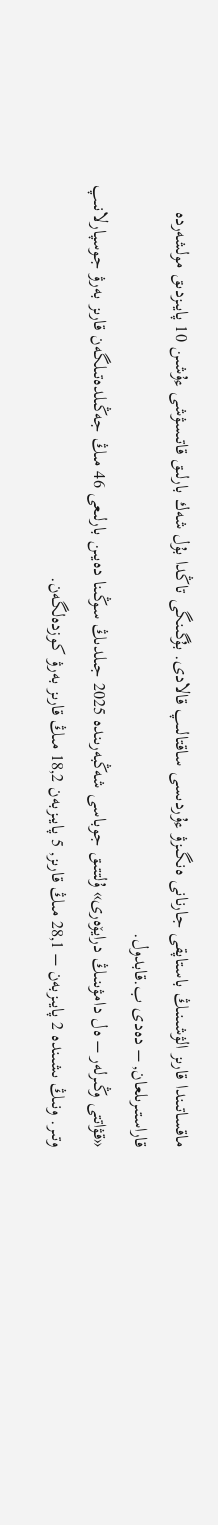ماقساتىندا قارىز الۋشىنىڭ باستاپقى جارنانى ەنگىزۋ ءۇردىسى ساقتالىپ قالادى. بۇگىنگى تاڭدا بۇل شەك بارلىق قاتىسۋشى ءۇشىن 10 پايىزدىق مولشەردە قاراستىرىلعان, – دەدى ب.قابدول.
«قۋاتتى وڭىرلەر – ەل دامۋىنىڭ درايۆەرى» ۇلتتىق جوباسى شەڭبەرىندە 2025 جىلدىڭ سوڭىنا دەيىن بارلىعى 46 مىڭ جەڭىلدەتىلگەن قارىز بەرۋ جوسپارلانىپ وتىر. ونىڭ ىشىندە 2 پايىزبەن – 28,1 مىڭ قارىز, 5 پايىزبەن 18,2 مىڭ قارىز بەرۋ كوزدەلگەن.